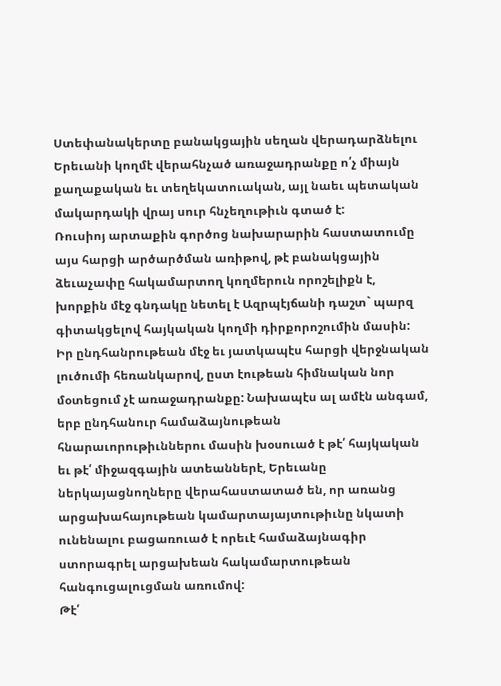Ստեփանակերտը բանակցային սեղան վերադարձնելու Երեւանի կողմէ վերահնչած առաջադրանքը ո՛չ միայն քաղաքական եւ տեղեկատուական, այլ նաեւ պետական մակարդակի վրայ սուր հնչեղութիւն գտած է:
Ռուսիոյ արտաքին գործոց նախարարին հաստատումը այս հարցի արծարծման առիթով, թէ բանակցային ձեւաչափը հակամարտող կողմերուն որոշելիքն է, խորքին մէջ գնդակը նետել է Ազրպէյճանի դաշտ` պարզ գիտակցելով հայկական կողմի դիրքորոշումին մասին:
Իր ընդհանրութեան մէջ եւ յատկապէս հարցի վերջնական լուծումի հեռանկարով, ըստ էութեան հիմնական նոր մօտեցում չէ առաջադրանքը: Նախապէս ալ ամէն անգամ, երբ ընդհանուր համաձայնութեան հնարաւորութիւններու մասին խօսուած է թէ՛ հայկական եւ թէ՛ միջազգային ատեաններէ, Երեւանը ներկայացնողները վերահաստատած են, որ առանց արցախահայութեան կամարտայայտութիւնը նկատի ունենալու բացառուած է որեւէ համաձայնագիր ստորագրել արցախեան հակամարտութեան հանգուցալուցման առումով:
Թէ՛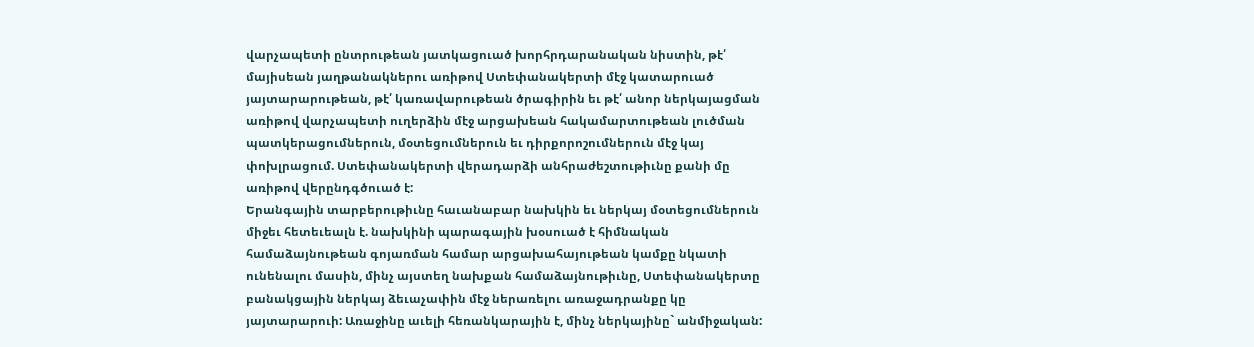վարչապետի ընտրութեան յատկացուած խորհրդարանական նիստին, թէ՛ մայիսեան յաղթանակներու առիթով Ստեփանակերտի մէջ կատարուած յայտարարութեան, թէ՛ կառավարութեան ծրագիրին եւ թէ՛ անոր ներկայացման առիթով վարչապետի ուղերձին մէջ արցախեան հակամարտութեան լուծման պատկերացումներուն, մօտեցումներուն եւ դիրքորոշումներուն մէջ կայ փոխլրացում. Ստեփանակերտի վերադարձի անհրաժեշտութիւնը քանի մը առիթով վերընդգծուած է:
Երանգային տարբերութիւնը հաւանաբար նախկին եւ ներկայ մօտեցումներուն միջեւ հետեւեալն է. նախկինի պարագային խօսուած է հիմնական համաձայնութեան գոյառման համար արցախահայութեան կամքը նկատի ունենալու մասին, մինչ այստեղ նախքան համաձայնութիւնը, Ստեփանակերտը բանակցային ներկայ ձեւաչափին մէջ ներառելու առաջադրանքը կը յայտարարուի: Առաջինը աւելի հեռանկարային է, մինչ ներկայինը` անմիջական: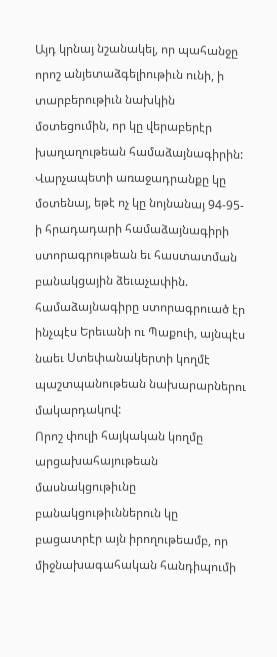Այդ կրնայ նշանակել, որ պահանջը որոշ անյետաձգելիութիւն ունի, ի տարբերութիւն նախկին մօտեցումին, որ կը վերաբերէր խաղաղութեան համաձայնագիրին:
Վարչապետի առաջադրանքը կը մօտենայ, եթէ ոչ կը նոյնանայ 94-95-ի հրադադարի համաձայնագիրի ստորագրութեան եւ հաստատման բանակցային ձեւաչափին. համաձայնագիրը ստորագրուած էր ինչպէս Երեւանի ու Պաքուի, այնպէս նաեւ Ստեփանակերտի կողմէ պաշտպանութեան նախարարներու մակարդակով:
Որոշ փուլի հայկական կողմը արցախահայութեան մասնակցութիւնը բանակցութիւններուն կը բացատրէր այն իրողութեամբ, որ միջնախագահական հանդիպումի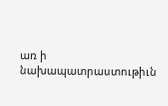առ ի նախապատրաստութիւն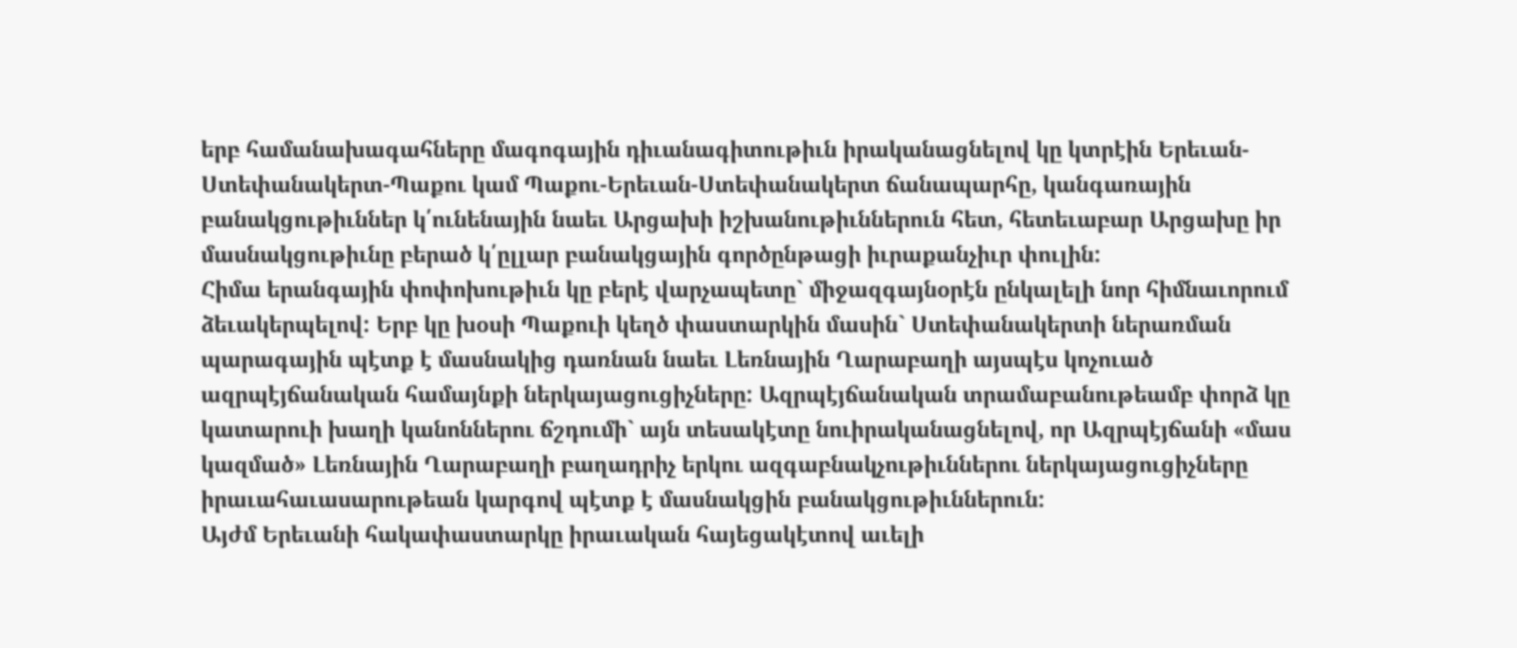երբ համանախագահները մագոգային դիւանագիտութիւն իրականացնելով կը կտրէին Երեւան-Ստեփանակերտ-Պաքու կամ Պաքու-Երեւան-Ստեփանակերտ ճանապարհը, կանգառային բանակցութիւններ կ՛ունենային նաեւ Արցախի իշխանութիւններուն հետ, հետեւաբար Արցախը իր մասնակցութիւնը բերած կ՛ըլլար բանակցային գործընթացի իւրաքանչիւր փուլին:
Հիմա երանգային փոփոխութիւն կը բերէ վարչապետը` միջազգայնօրէն ընկալելի նոր հիմնաւորում ձեւակերպելով: Երբ կը խօսի Պաքուի կեղծ փաստարկին մասին` Ստեփանակերտի ներառման պարագային պէտք է մասնակից դառնան նաեւ Լեռնային Ղարաբաղի այսպէս կոչուած ազրպէյճանական համայնքի ներկայացուցիչները: Ազրպէյճանական տրամաբանութեամբ փորձ կը կատարուի խաղի կանոններու ճշդումի` այն տեսակէտը նուիրականացնելով, որ Ազրպէյճանի «մաս կազմած» Լեռնային Ղարաբաղի բաղադրիչ երկու ազգաբնակչութիւններու ներկայացուցիչները իրաւահաւասարութեան կարգով պէտք է մասնակցին բանակցութիւններուն:
Այժմ Երեւանի հակափաստարկը իրաւական հայեցակէտով աւելի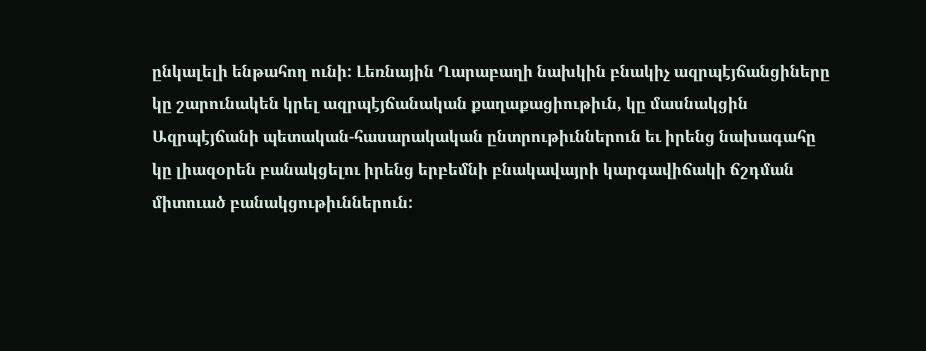ընկալելի ենթահող ունի: Լեռնային Ղարաբաղի նախկին բնակիչ ազրպէյճանցիները կը շարունակեն կրել ազրպէյճանական քաղաքացիութիւն, կը մասնակցին Ազրպէյճանի պետական-հասարակական ընտրութիւններուն եւ իրենց նախագահը կը լիազօրեն բանակցելու իրենց երբեմնի բնակավայրի կարգավիճակի ճշդման միտուած բանակցութիւններուն: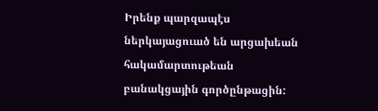Իրենք պարզապէս ներկայացուած են արցախեան հակամարտութեան բանակցային գործընթացին: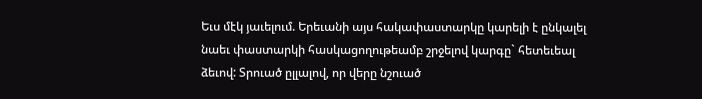Եւս մէկ յաւելում. Երեւանի այս հակափաստարկը կարելի է ընկալել նաեւ փաստարկի հասկացողութեամբ շրջելով կարգը` հետեւեալ ձեւով: Տրուած ըլլալով, որ վերը նշուած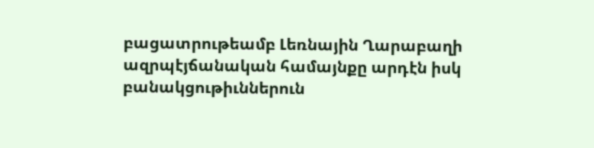բացատրութեամբ Լեռնային Ղարաբաղի ազրպէյճանական համայնքը արդէն իսկ բանակցութիւններուն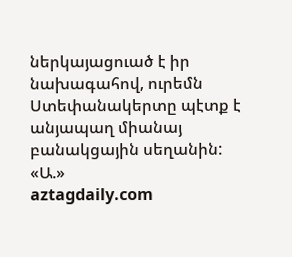ներկայացուած է իր նախագահով, ուրեմն Ստեփանակերտը պէտք է անյապաղ միանայ բանակցային սեղանին:
«Ա.»
aztagdaily.com